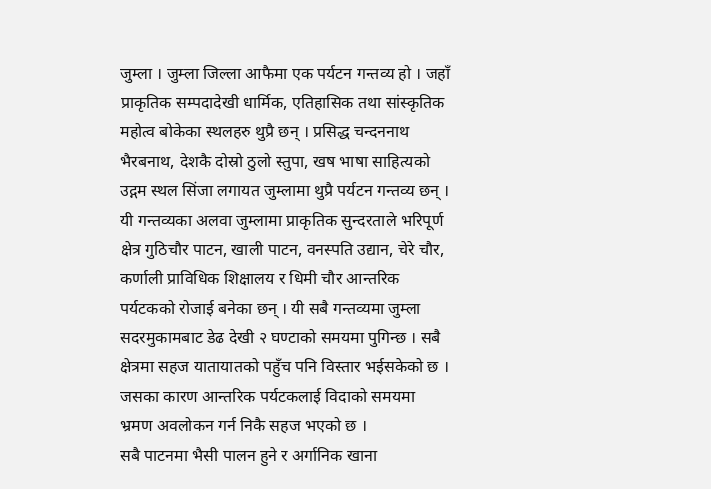जुम्ला । जुम्ला जिल्ला आफैमा एक पर्यटन गन्तव्य हो । जहाँ प्राकृतिक सम्पदादेखी धार्मिक, एतिहासिक तथा सांस्कृतिक महोत्व बोकेका स्थलहरु थुप्रै छन् । प्रसिद्ध चन्दननाथ भैरबनाथ, देशकै दोस्रो ठुलो स्तुपा, खष भाषा साहित्यको उद्गम स्थल सिंजा लगायत जुम्लामा थुप्रै पर्यटन गन्तव्य छन् ।
यी गन्तव्यका अलवा जुम्लामा प्राकृतिक सुन्दरताले भरिपूर्ण क्षेत्र गुठिचौर पाटन, खाली पाटन, वनस्पति उद्यान, चेरे चौर, कर्णाली प्राविधिक शिक्षालय र धिमी चौर आन्तरिक पर्यटकको रोजाई बनेका छन् । यी सबै गन्तव्यमा जुम्ला सदरमुकामबाट डेढ देखी २ घण्टाको समयमा पुगिन्छ । सबै क्षेत्रमा सहज यातायातको पहुँच पनि विस्तार भईसकेको छ । जसका कारण आन्तरिक पर्यटकलाई विदाको समयमा भ्रमण अवलोकन गर्न निकै सहज भएको छ ।
सबै पाटनमा भैसी पालन हुने र अर्गानिक खाना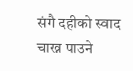संगै दहीको स्वाद चाख्न पाउने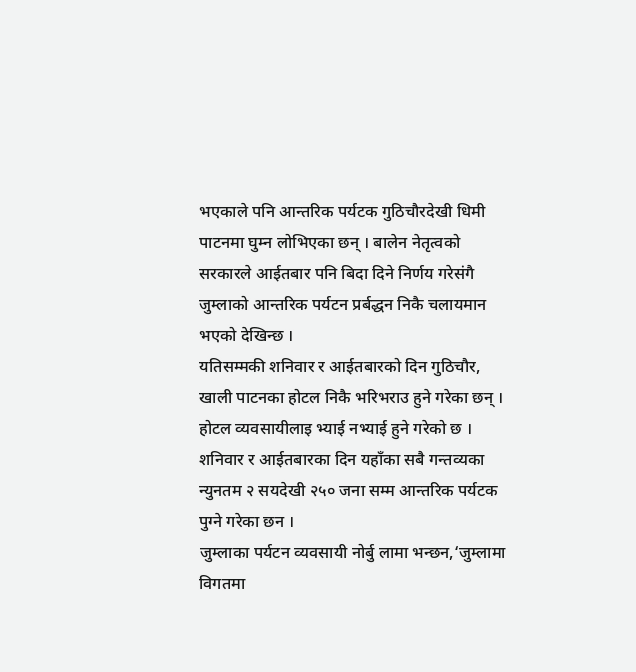भएकाले पनि आन्तरिक पर्यटक गुठिचौरदेखी धिमी पाटनमा घुम्न लोभिएका छन् । बालेन नेतृत्वको सरकारले आईतबार पनि बिदा दिने निर्णय गरेसंगै जुम्लाको आन्तरिक पर्यटन प्रर्बद्धन निकै चलायमान भएको देखिन्छ ।
यतिसम्मकी शनिवार र आईतबारको दिन गुठिचौर, खाली पाटनका होटल निकै भरिभराउ हुने गरेका छन् । होटल व्यवसायीलाइ भ्याई नभ्याई हुने गरेको छ । शनिवार र आईतबारका दिन यहाँका सबै गन्तव्यका न्युनतम २ सयदेखी २५० जना सम्म आन्तरिक पर्यटक पुग्ने गरेका छन ।
जुम्लाका पर्यटन व्यवसायी नोर्बु लामा भन्छन,‘जुम्लामा विगतमा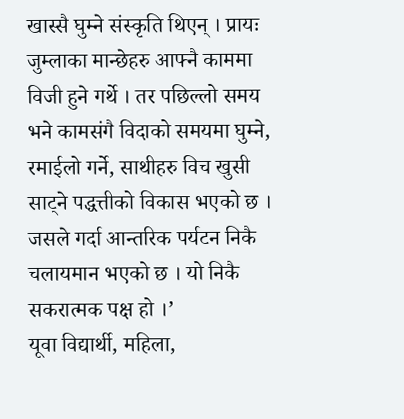खास्सै घुम्ने संस्कृति थिएन् । प्रायः जुम्लाका मान्छेहरु आफ्नै काममा विजी हुने गर्थे । तर पछिल्लो समय भने कामसंगै विदाको समयमा घुम्ने, रमाईलो गर्ने, साथीहरु विच खुसी साट्ने पद्धत्तीको विकास भएको छ । जसले गर्दा आन्तरिक पर्यटन निकै चलायमान भएको छ । यो निकै सकरात्मक पक्ष हो ।’
यूवा विद्यार्थी, महिला,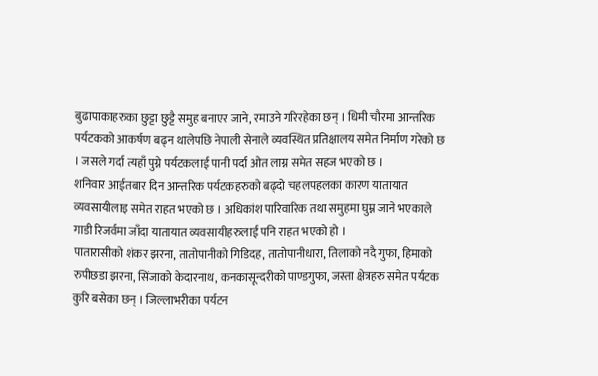बुढापाकाहरुका छुट्टा छुट्टै समुह बनाएर जाने, रमाउने गरिरहेका छन् । धिमी चौरमा आन्तरिक पर्यटकको आकर्षण बढ्न थालेपछि नेपाली सेनाले व्यवस्थित प्रतिक्षालय समेत निर्माण गरेको छ । जसले गर्दा त्यहाँ पुग्ने पर्यटकलाई पानी पर्दा ओत लाग्न समेत सहज भएको छ ।
शनिवार आईतबार दिन आन्तरिक पर्यटकहरुको बढ्दो चहलपहलका कारण यातायात व्यवसायीलाइ समेत राहत भएको छ । अधिकांश पारिवारिक तथा समुहमा घुम्न जाने भएकाले गाडी रिजर्वमा जाँदा यातायात व्यवसायीहरुलाई पनि राहत भएको हो ।
पातारासीको शंकर झरना, तातोपानीको गिडिदह, तातोपानीधारा, तिलाको नदै गुफा, हिमाको रुपीछडा झरना, सिंजाको केदारनाथ, कनकासून्दरीको पाण्डगुफा, जस्ता क्षेत्रहरु समेत पर्यटक कुरि बसेका छन् । जिल्लाभरीका पर्यटन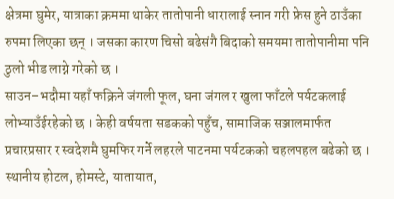क्षेत्रमा घुमेर, यात्राका क्रममा थाकेर तातोपानी धारालाई स्नान गरी फ्रेस हुने ठाउँका रुपमा लिएका छन् । जसका कारण चिसो बढेसंगै बिदाको समयमा तातोपानीमा पनि ठुलो भीड लाग्ने गरेको छ ।
साउन–भदौमा यहाँ फक्रिने जंगली फूल, घना जंगल र खुला फाँटले पर्यटकलाई लोभ्याउँईरहेको छ । केही वर्षयता सडकको पहुँच, सामाजिक सञ्जालमार्फत प्रचारप्रसार र स्वदेशमै घुमफिर गर्ने लहरले पाटनमा पर्यटकको चहलपहल बढेको छ ।
स्थानीय होटल, होमस्टे, यातायात,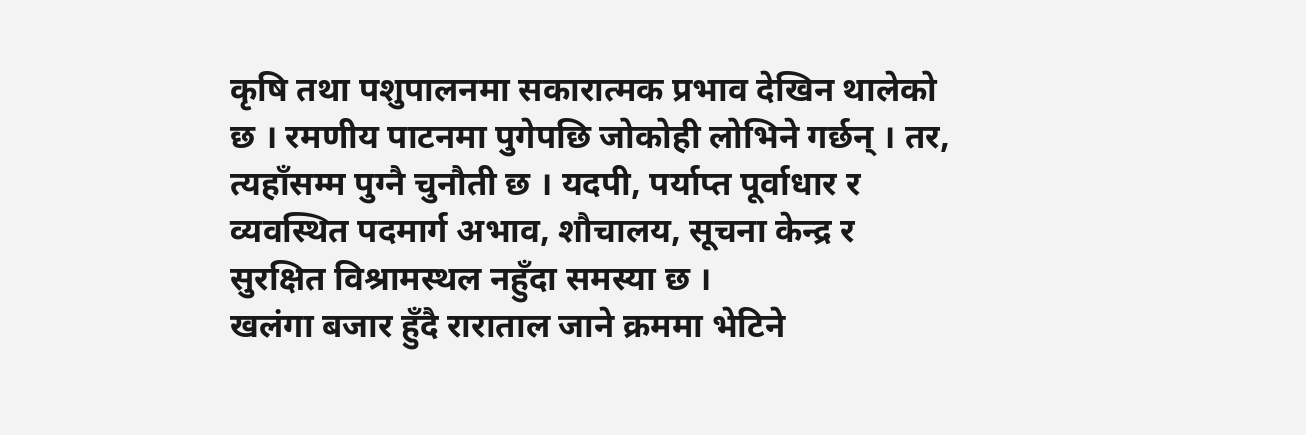कृषि तथा पशुपालनमा सकारात्मक प्रभाव देखिन थालेको छ । रमणीय पाटनमा पुगेपछि जोकोही लोभिने गर्छन् । तर, त्यहाँसम्म पुग्नै चुनौती छ । यदपी, पर्याप्त पूर्वाधार र व्यवस्थित पदमार्ग अभाव, शौचालय, सूचना केन्द्र र सुरक्षित विश्रामस्थल नहुँदा समस्या छ ।
खलंगा बजार हुँदै राराताल जाने क्रममा भेटिने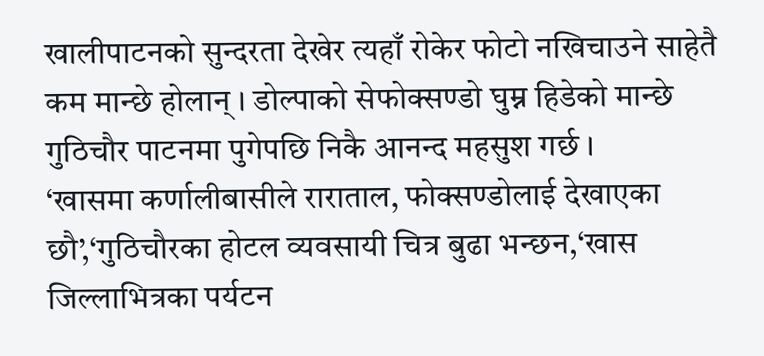खालीपाटनको सुन्दरता देखेर त्यहाँ रोकेर फोटो नखिचाउने साहेतै कम मान्छे होलान् । डोल्पाको सेफोक्सण्डो घुम्न हिडेको मान्छे गुठिचौर पाटनमा पुगेपछि निकै आनन्द महसुश गर्छ ।
‘खासमा कर्णालीबासीले राराताल, फोक्सण्डोलाई देखाएका छौ’,‘गुठिचौरका होटल व्यवसायी चित्र बुढा भन्छन,‘खास जिल्लाभित्रका पर्यटन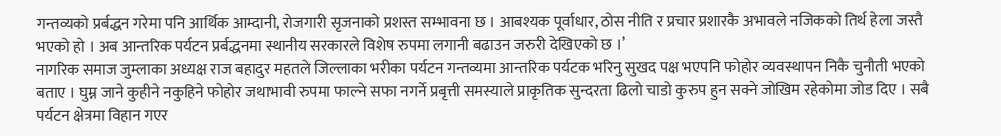गन्तव्यको प्रर्बद्धन गरेमा पनि आर्थिक आम्दानी, रोजगारी सृजनाको प्रशस्त सम्भावना छ । आबश्यक पूर्वाधार, ठोस नीति र प्रचार प्रशारकै अभावले नजिकको तिर्थ हेला जस्तै भएको हो । अब आन्तरिक पर्यटन प्रर्बद्धनमा स्थानीय सरकारले विशेष रुपमा लगानी बढाउन जरुरी देखिएको छ ।’
नागरिक समाज जुम्लाका अध्यक्ष राज बहादुर महतले जिल्लाका भरीका पर्यटन गन्तव्यमा आन्तरिक पर्यटक भरिनु सुखद पक्ष भएपनि फोहोर व्यवस्थापन निकै चुनौती भएको बताए । घुम्न जाने कुहीने नकुहिने फोहोर जथाभावी रुपमा फाल्ने सफा नगर्ने प्रबृत्ती समस्याले प्राकृतिक सुन्दरता ढिलो चाडो कुरुप हुन सक्ने जोखिम रहेकोमा जोड दिए । सबै पर्यटन क्षेत्रमा विहान गएर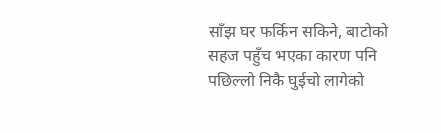साँझ घर फर्किन सकिने, बाटोको सहज पहुँच भएका कारण पनि पछिल्लो निकै घुईचो लागेको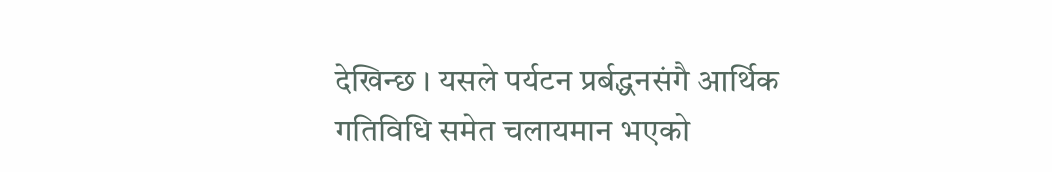देखिन्छ । यसले पर्यटन प्रर्बद्धनसंगै आर्थिक गतिविधि समेत चलायमान भएको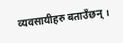व्यवसायीहरु बताउँछन् ।